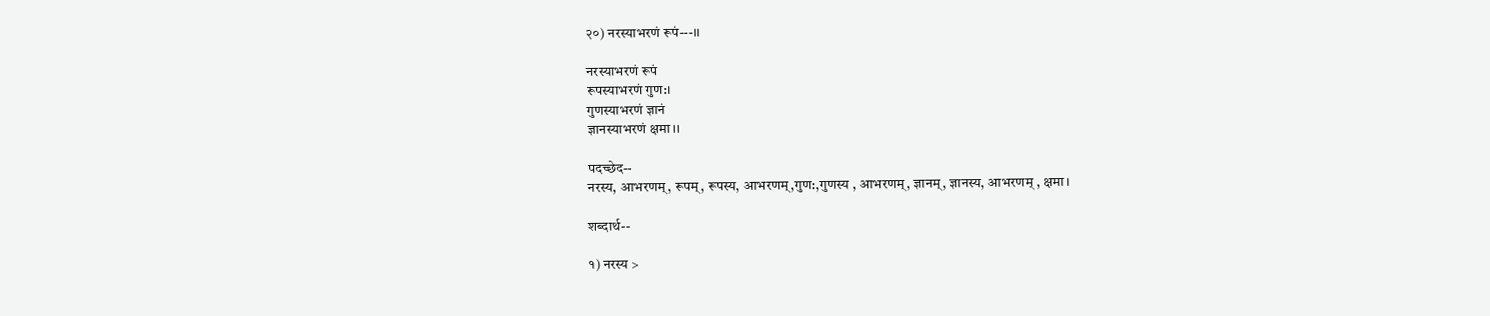२०) नरस्याभरणं रूपं---।।

नरस्याभरणं रूपं
रूपस्याभरणं गुण:।
गुणस्याभरणं ज्ञानं
ज्ञानस्याभरणं क्षमा।।

पदच्छेद--
नरस्य, आभरणम्, रूपम्, रूपस्य, आभरणम्,गुण:,गुणस्य , आभरणम्, ज्ञानम्, ज्ञानस्य, आभरणम् , क्षमा।

शब्दार्थ--

१) नरस्य >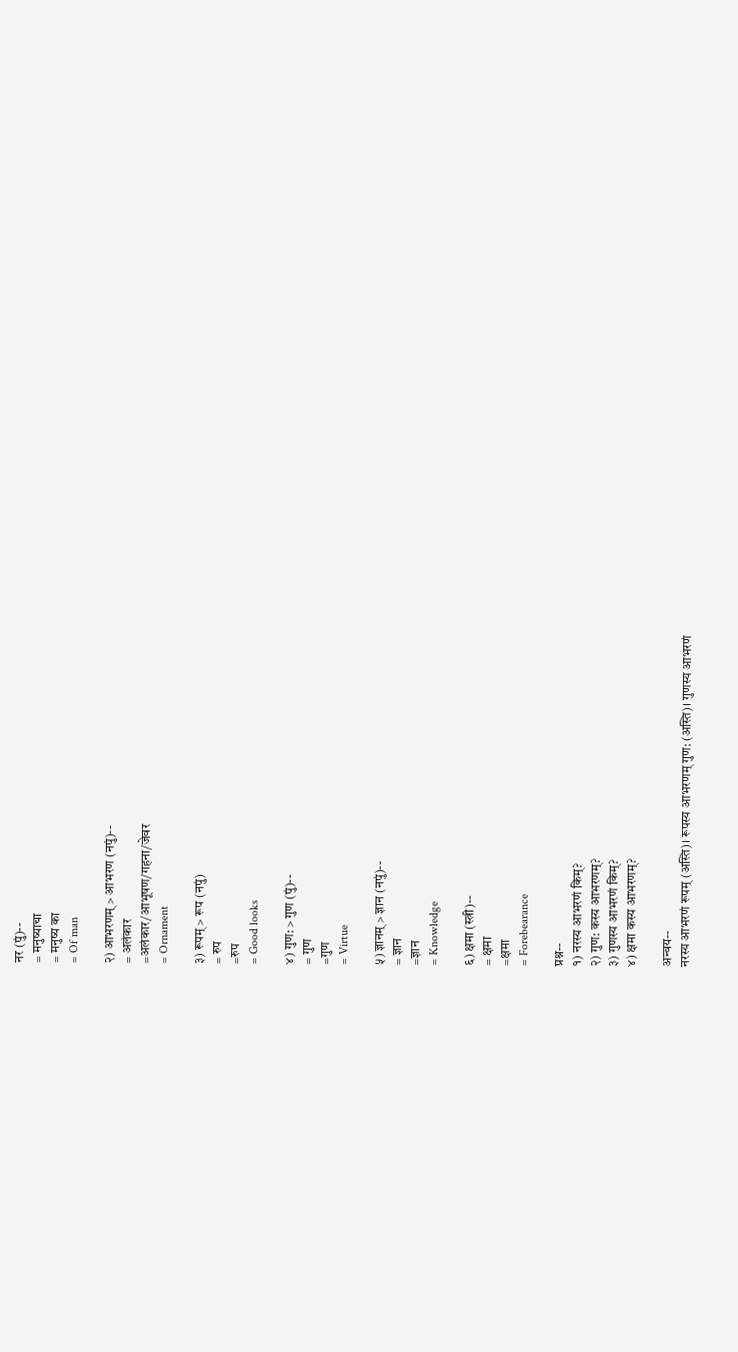नर (पुं)--
= मनुष्याचा
= मनुष्य का
= Of man

२) आभरणम् > आभरण (नपुं)--
= अलंकार
=अलंकार/आभूषण/गहना/जेवर
= Ornament

३) रूपम् > रूप (नपुं)
= रुप
=रुप
= Good looks

४) गुण: > गुण (पुं)--
= गुण
=गुण
= Virtue

५) ज्ञानम् > ज्ञान (नपुं)--
= ज्ञान
=ज्ञान
= Knowledge

६) क्षमा (स्त्री)--
= क्षमा
=क्षमा
= Forebearance

प्रश्न--
१) नरस्य आभरणं किम्?
२) गुण: कस्य आभरणम्?
३) गुणस्य आभरणं किम्?
४) क्षमा कस्य आभरणम्?

अन्वय--
नरस्य आभरणं रूपम् (अस्ति)। रूपस्य आभरणम् गुण: (अस्ति)। गुणस्य आभरणं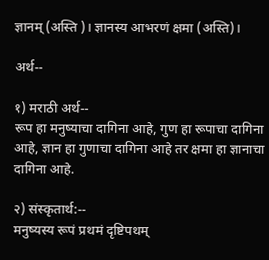ज्ञानम् (अस्ति )। ज्ञानस्य आभरणं क्षमा (अस्ति)।

अर्थ--

१) मराठी अर्थ--
रूप हा मनुष्याचा दागिना आहे, गुण हा रूपाचा दागिना आहे, ज्ञान हा गुणाचा दागिना आहे तर क्षमा हा ज्ञानाचा दागिना आहे.

२) संस्कृतार्थ:--
मनुष्यस्य रूपं प्रथमं दृष्टिपथम्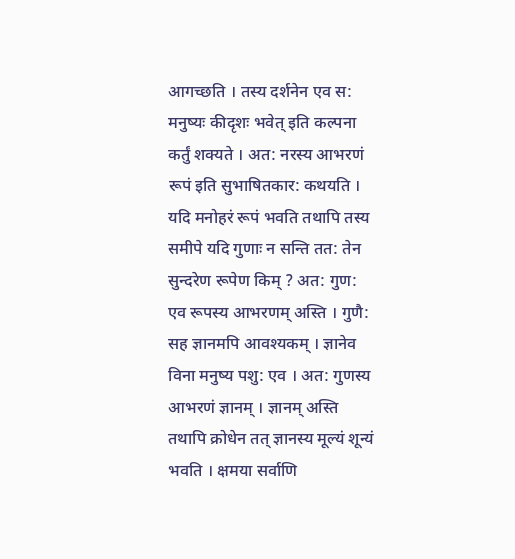आगच्छति । तस्य दर्शनेन एव स: मनुष्यः कीदृशः भवेत् इति कल्पना कर्तुं शक्यते । अत: नरस्य आभरणं रूपं इति सुभाषितकार: कथयति । यदि मनोहरं रूपं भवति तथापि तस्य समीपे यदि गुणाः न सन्ति तत: तेन सुन्दरेण रूपेण किम् ? अत: गुण: एव रूपस्य आभरणम् अस्ति । गुणै: सह ज्ञानमपि आवश्यकम् । ज्ञानेव विना मनुष्य पशु: एव । अत: गुणस्य आभरणं ज्ञानम् । ज्ञानम् अस्ति तथापि क्रोधेन तत् ज्ञानस्य मूल्यं शून्यं भवति । क्षमया सर्वाणि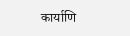कार्याणि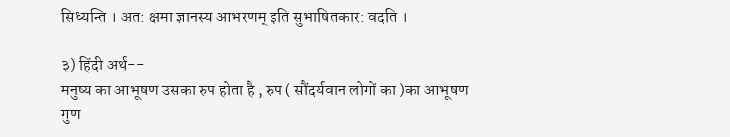सिध्यन्ति । अत: क्षमा ज्ञानस्य आभरणम् इति सुभाषितकार: वदति ।

३) हिंदी अर्थ--
मनुष्य का आभूषण उसका रुप होता है , रुप ( सौंदर्यवान लोगों का )का आभूषण गुण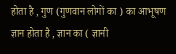होता है , गुण (गुणवान लोगों का ) का आभूषण ज्ञान होता है , ज्ञान का ( ज्ञानी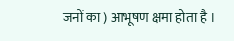जनों का ) आभूषण क्षमा होता है ।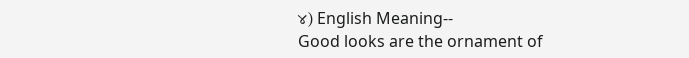४) English Meaning--
Good looks are the ornament of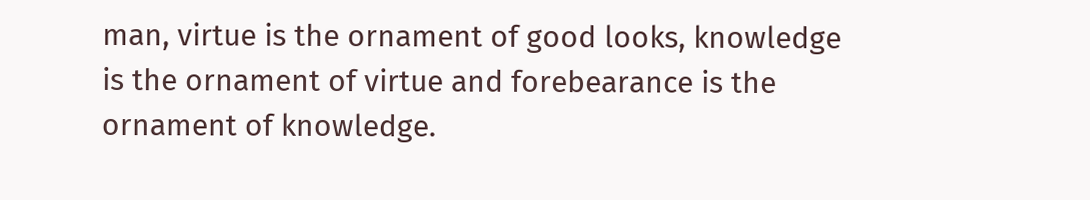man, virtue is the ornament of good looks, knowledge is the ornament of virtue and forebearance is the ornament of knowledge.